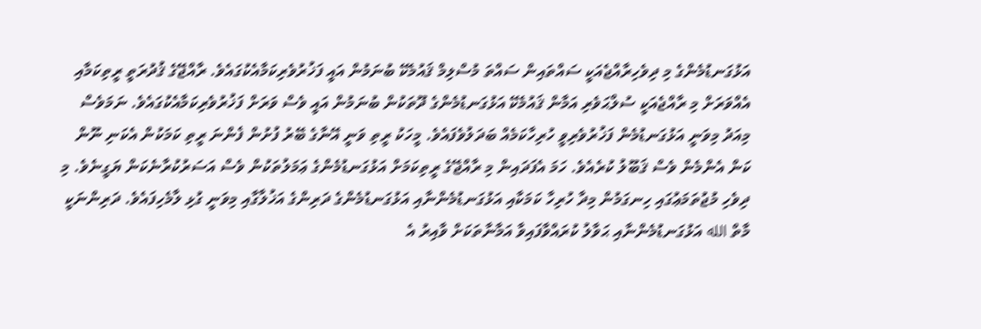އަޅުގަނޑުމެންގެ މި ދިވެހިރާއްޖެއަކީ ސައްތައިން ސައްތަ މުސްލިމް ޤައުމެކޭ ބުނަމުން އައީ ފަޚުރުވެރިކަމާއެކުގައެވެ. ރާއްޖޭގެ ޤުދުރަތީ ރީތިކަމާއި އެއްވަރަށް މި ރާއްޖެއަކީ ސުލްޙަވެރި އަމާން ޤައުމެކޭ އަޅުގަނޑުމެންގެ ދޫތަކުން ބުނަމުން އައީ ވެސް ވަރަށް ފަޚުރުވެރިކަމާއެކުގައެވެ. ނަމަވެސް މިއަދު މިވަނީ އަޅުގަނޑުމެން ފަޚުރުވެރިވީ ހުރިހާކަމެއް ބަދަލުވެފައެވެ. މީހަކު ރީތި ވަނީ އޭނާގެ ބޭރު ފުށުން ފެންނަ ރީތި ކަމަކުން އެކަނި ނޫން ކަން އެންމެން ވެސް ޤަބޫލު ކުރެއެވެ. ހަމަ އެފަދައިން މި ރާއްޖޭގެ ރީތިކަމަށް އަޅުގަނޑުމެންގެ ޢަމަލުތަކުން ވެސް އަސަރުކުރާނެކަން ޔަގީނެވެ. މި ދިވެހި މުޖުތަމަޢުގައި ހިނގަމުން މިދާ ހުރިހާ ކަމަކާއި އަޅުގަނޑުމެންނާއި އަޅުގަނޑުމެންގެ ދަރިންގެ އަޚުލާގާއި މިވަނީ ގުޅި ލާމެހިފައެވެ. ދަރިންނަކީ މާތް الله އަޅުގަނޑުމެންނާއި ޙަވާލު ކުރައްވާފައިވާ އަމާނާތަކަށް ވާއިރު އެ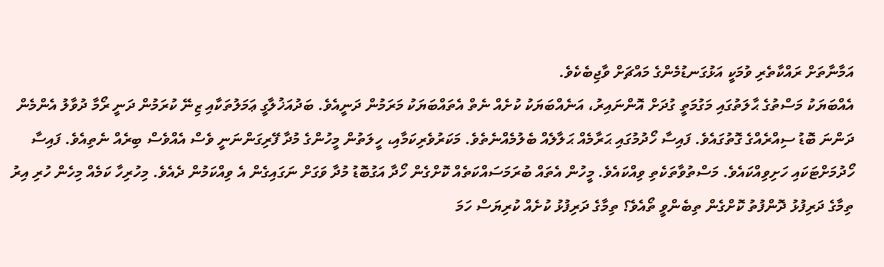އަމާނާތަށް ރައްކާތެރި ވުމަކީ އަޅުގަނޑުމެންގެ މައްޗަށް ވާޖިބެކެވެ.
އެއްބަޔަކު މަސްތުގެ ޙާލަތުގައި މަގުމަތީ ގުދަށް އޮންނައިރު، އަނެއްބަޔަކު ކުށެއް ނެތް އެތައްބަޔަކު މަރަމުން ދަނީއެވެ. ބަދުއަޚުލާގީ ޢަމަލުތަކާއި ޒިނޭ ކުރަމުން ދަނީ ރޯމާ ދުވާލު އެންމެން ދަންނަ ބޮޑު ސިއްރެއްގެ ގޮތުގައެވެ. ފައިސާ ހޯދުމުގައި ޙަރާމެއް ޙަލާލެއް ބެލުމެއްނެތެވެ. މަކަރުވެރިކަމާއި، ހީލަތުން މީހުންގެ މުދާ ފޭރިގަންނަނީ ވެސް އެއްވެސް ބިރެއް ނެތިއެވެ. ފައިސާ ހޯދުމަށްޓަކައި ހަށިވިއްކައެވެ. މަސްތުވާތަކެތި ވިއްކައެވެ. މީހުން އެތައް ބުރަމަސައްކަތެއް ކޮށްގެން ހޯދާ އަގުބޮޑު މުދާ ވަގަށް ނަގައިގެން އެ ވިއްކަމުން ދެއެވެ. މިހުރިހާ ކަމެއް މިހެން ހުރި އިރު ތިމާގެ ދަރިފުޅު ދޮންފުތު ކޮށްގެން ތިބެންވީ ތޯއެވެ؟ ތިމާގެ ދަރިފުޅު ކުށެއް ކުރިޔަސް ހަމަ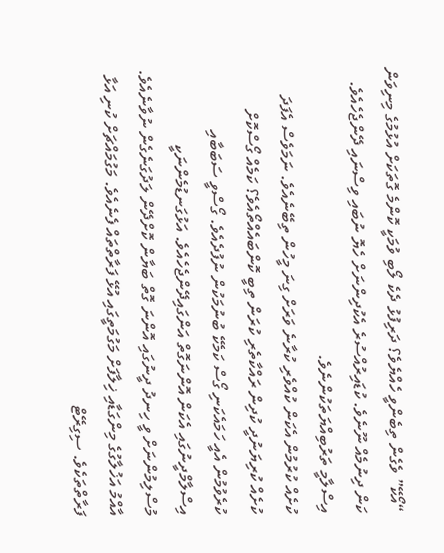“އޯކޭ” ވެގެން ތިބެންވީ ހެއްޔެވެ؟ ދަރިފުޅު ދެކެ ލޯބި ވުމަކީ ކޮންމެ ގޮތަކަށް އުޅުމުގެ މިނިވަން ކަން ދިނުމެއް ނޫނެވެ. ކުޑައިރުއްސުރެ އެކުދިންނަށް ހެޔޮ ނުބައި ވިސްނައި ދޭންޖެހެއެވެ. އިސްލާމީ ތަރުބިއްޔަތަކުންނެވެ.
ކުށެއް ކުރުމުން އެކަން ކުއްވެރި ކުރާނެ ވަރަށް ގިނަ މީހުން ތިބޭނެއެވެ. ނަމަވެސް އެފަދަ ކުށެއް ކުރިޔަނުދީ ކުދިން ރައްކާތެރި ކުރަން ތިބީ ކޮންބައެއްތޯއެވެ؟ ކަމެއް ގޯސްކޮށް ކުރެވުމުން އެއީ ހަމައެކަނި ގޯސް ކަމެކޭ ބުނުމަކުން ނުފުދެއެވެ. ގޯސްވީ ސަބަބާއި އިސްލާމްދީނުގައި އެކަން އޮންނަގޮތް އަންގައިދޭންޖެހެއެވެ. އަޅުގަނޑުމެންނަކީ މުސްލިމުންނަށް ވީ ހިނދު ދީނުގައި އޮންނަ ގޮތް ބަޔާން ކޮށްދޭން ލަދުގަނެގެން ނުވާނެއެވެ.
އާއްމު އަޚުލާގުގެ މިންގަޑާއި ޚިލާފަށް މަގުމަތީގައި އުޅޭ ފަރާތްތައް ފެނެއެވެ. މަގުމައްޗަށް ކުނި އަޅާ ފަރާތްތަކެވެ. ސިގިރޭޓް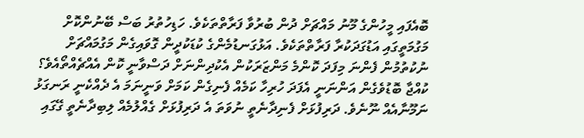ބޮއެފައި މީހުންގެ މޫނު މައްޗަށް ދުން ބުރުވާ ފަރާތްތަކެވެ. ހަޑިހުތުރު ބަސް ބޭނުންކޮށް މަގުމަތީގައި އަޑުގަދަކުރާ ފަރާތްތަކެވެ. އަޅުގަނޑުމެންގެ ކުޑަކުދީން ގޮވައިގެން މަގުމައްޗަށް ނުކުތުމުން ފެންނަ މިފަދަ ކޮންމެ މަންޒަރަކުން އެކުދިންނަށް ދަސްވާނީ ކޮން އެއްޗެއްތޯއެވެ؟ ކުއްޖާ ބޮޑުވެގެން އަންނަނީ އެފަދަ ހުރިހާ ކަމެއް ފެނިގެން ކަމަށް ވަނީނަމަ އެ ދެއްކެނީ ރަނގަޅު ނަމޫނާއެއް ނޫނެވެ. ދަރިފުޅަށް ފެނިދާނެތީ ނުވަތަ އެ ދަރިފުޅަށް ގެއްލުމެއް ލިބިދާނެތީ ގޭގައި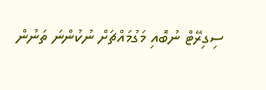ސިގިރޭޓް ނުބޮއި މަގުމައްޗަށް ނުކުންނަ ތަނުން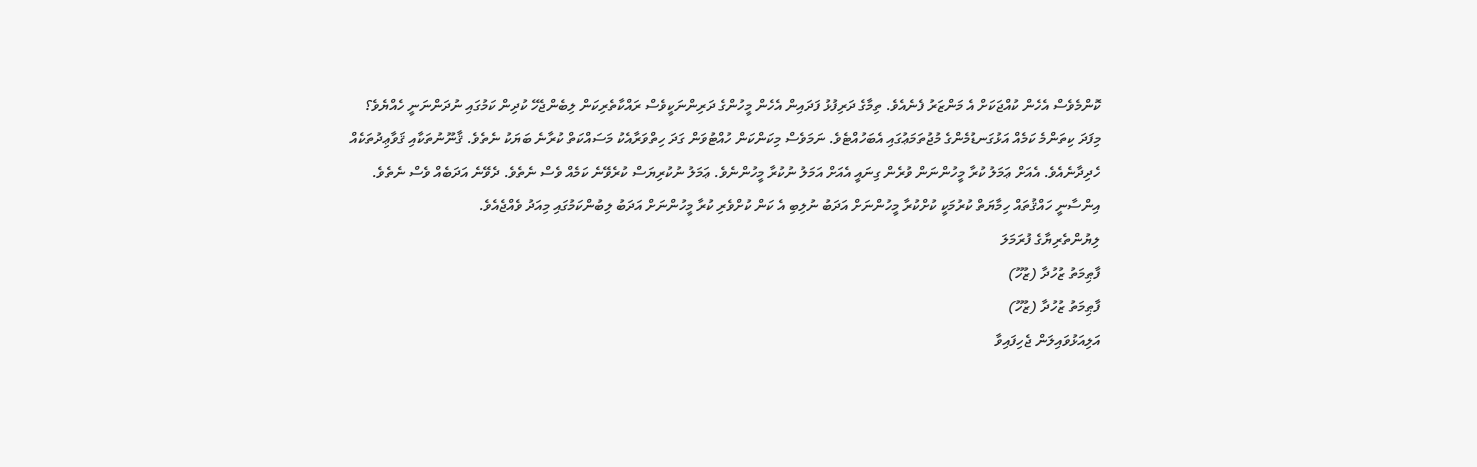ކޮންމެވެސް އެހެން ކުއްޖަކަށް އެ މަންޒަރު ފެނެއެވެ. ތިމާގެ ދަރިފުޅު ފަދައިން އެހެން މީހުންގެ ދަރިންނަކީވެސް ރައްކާތެރިކަން ލިބެންޖެހޭ ކުދިން ކަމުގައި ނުދަންނަނީ ހެއްޔެވެ؟
މިފަދަ ކިތަންމެ ކަމެއް އަޅުގަނޑުމެންގެ މުޖުތަމަޢުގައި އެބަހުއްޓެވެ. ނަމަވެސް މިކަންކަން ހުއްޓުވަން ގަދަ ހިތްވަރާއެކު މަސައްކަތް ކުރާނެ ބަޔަކު ނެތެވެ. ޤާނޫނުތަކާއި ޤަވާޢިދުތަކެއް ހެދިދާނެއެވެ. އެއަށް ޢަމަލު ކުރާ މީހުންނަން ވުރެން ގިނައީ އެއަށް އަމަލު ނުކުރާ މީހުންނެވެ. ޢަމަލު ނުކުރިޔަސް ކުރެވޭނެ ކަމެއް ވެސް ނެތެވެ. ދެވޭނެ އަދަބެއް ވެސް ނެތެވެ. އިންސާނީ ހައްޤުތައް ހިމާޔަތް ކުރުމަކީ ކުށްކުރާ މީހުންނަށް އަދަބު ނުލިބި އެ ކަން ކުށްވެރި ކުރާ މީހުންނަށް އަދަބު ލިބުންކަމުގައި މިއަދު ވެއްޖެއެވެ.
ލިޔުންތެރިޔާގެ ފުރަމަލަ
ފާޠިމަތު ޒުހުދާ (ޒުހޫ)
ފާޠިމަތު ޒުހުދާ (ޒުހޫ)
އަލިއަޅުވައިލަން ޖެހިފައިވާ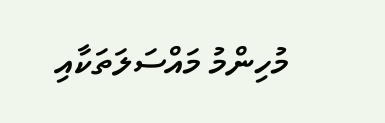މުހިންމު މައްސަލަތަކާއި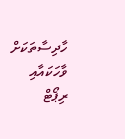ހާދިސާތަކަށް ވާހަކައާއި ރިޕޯޓް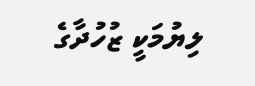ލިޔުމަކީ ޒުހުދާގެ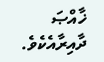ޚާއްޞަ ދާއިރާއެކެވެ.